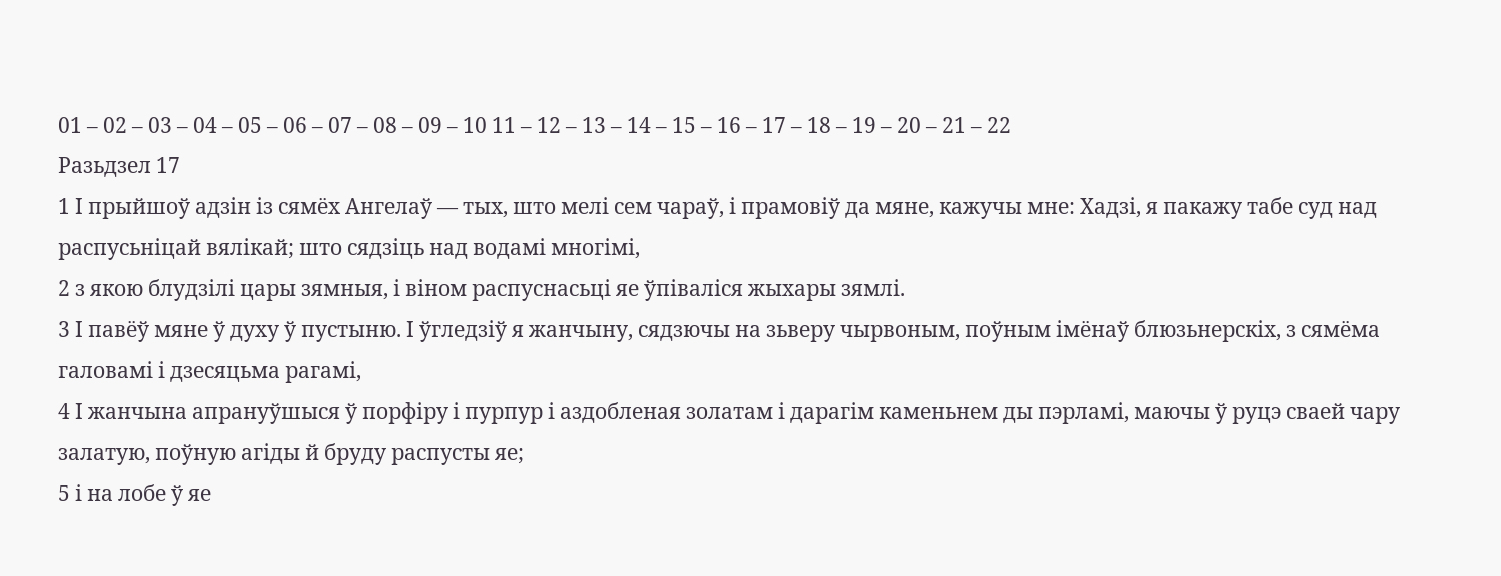01 – 02 – 03 – 04 – 05 – 06 – 07 – 08 – 09 – 10 11 – 12 – 13 – 14 – 15 – 16 – 17 – 18 – 19 – 20 – 21 – 22
Разьдзел 17
1 I прыйшоў адзін із сямёх Ангелаў — тых, што мелі сем чараў, і прамовіў да мяне, кажучы мне: Хадзі, я пакажу табе суд над распусьніцай вялікай; што сядзіць над водамі многімі,
2 з якою блудзілі цары зямныя, і віном распуснасьці яе ўпіваліся жыхары зямлі.
3 I павёў мяне ў духу ў пустыню. I ўгледзіў я жанчыну, сядзючы на зьверу чырвоным, поўным імёнаў блюзьнерскіх, з сямёма галовамі і дзесяцьма рагамі,
4 I жанчына апрануўшыся ў порфіру і пурпур і аздобленая золатам і дарагім каменьнем ды пэрламі, маючы ў руцэ сваей чару залатую, поўную агіды й бруду распусты яе;
5 і на лобе ў яе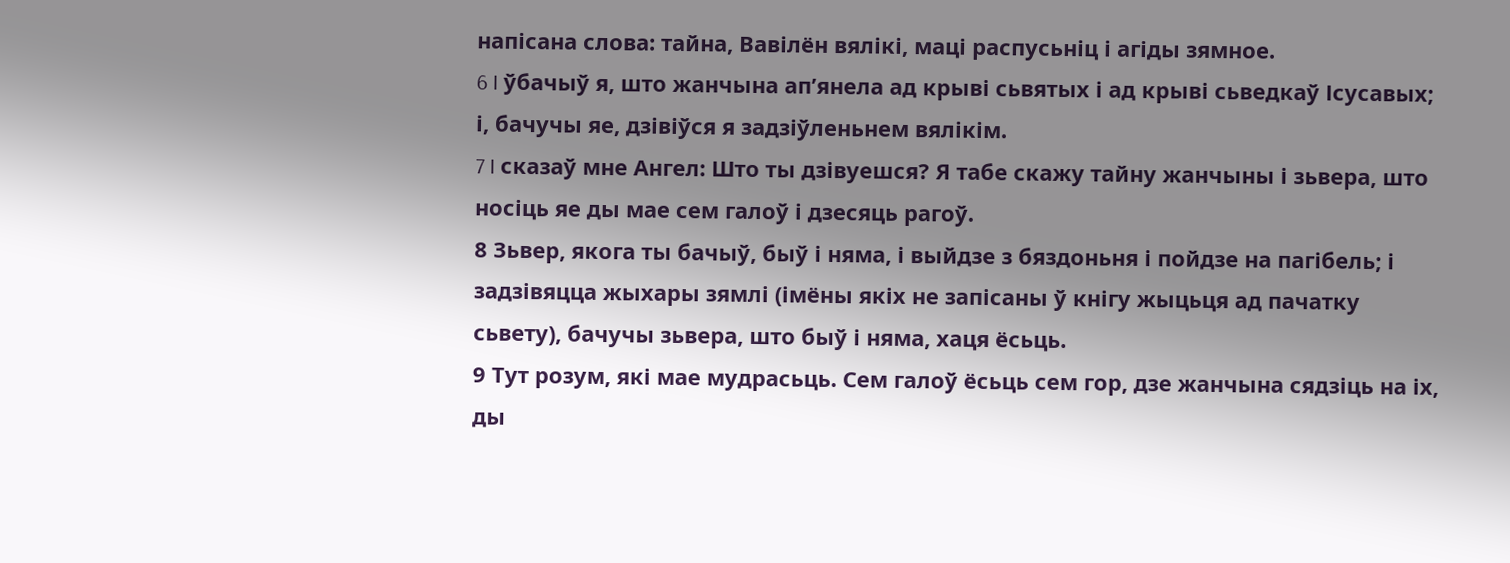напісана слова: тайна, Вавілён вялікі, маці распусьніц і агіды зямное.
6 I ўбачыў я, што жанчына ап’янела ад крыві сьвятых і ад крыві сьведкаў Ісусавых; і, бачучы яе, дзівіўся я задзіўленьнем вялікім.
7 I сказаў мне Ангел: Што ты дзівуешся? Я табе скажу тайну жанчыны і зьвера, што носіць яе ды мае сем галоў і дзесяць рагоў.
8 Зьвер, якога ты бачыў, быў і няма, і выйдзе з бяздоньня і пойдзе на пагібель; і задзівяцца жыхары зямлі (імёны якіх не запісаны ў кнігу жыцьця ад пачатку сьвету), бачучы зьвера, што быў і няма, хаця ёсьць.
9 Тут розум, які мае мудрасьць. Сем галоў ёсьць сем гор, дзе жанчына сядзіць на іх, ды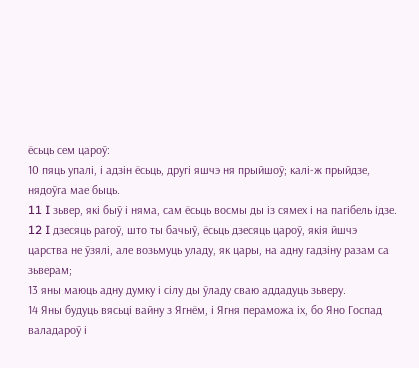ёсьць сем цароў:
10 пяць упалі, і адзін ёсьць, другі яшчэ ня прыйшоў; калі-ж прыйдзе, нядоўга мае быць.
11 I зьвер, які быў і няма, сам ёсьць восмы ды із сямех і на пагібель ідзе.
12 I дзесяць рагоў, што ты бачыў, ёсьць дзесяць цароў, якія йшчэ царства не ўзялі, але возьмуць уладу, як цары, на адну гадзіну разам са зьверам;
13 яны маюць адну думку і сілу ды ўладу сваю аддадуць зьверу.
14 Яны будуць вясьці вайну з Ягнём, і Ягня пераможа іх, бо Яно Госпад валадароў і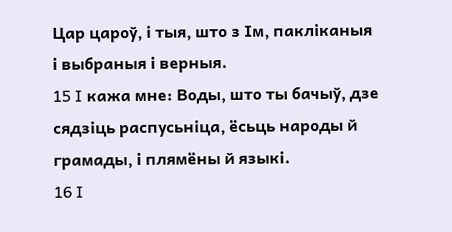Цар цароў, і тыя, што з Ім, пакліканыя і выбраныя і верныя.
15 I кажа мне: Воды, што ты бачыў, дзе сядзіць распусьніца, ёсьць народы й грамады, і плямёны й языкі.
16 I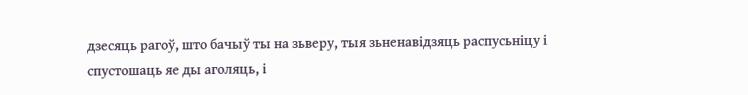дзесяць рагоў, што бачыў ты на зьверу, тыя зьненавідзяць распусьніцу і спустошаць яе ды аголяць, і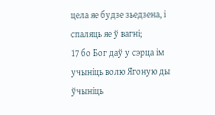цела яе будзе зьедзена, і спаляць яе ў вагні;
17 бо Бог даў у сэрца ім учыніць волю Ягоную ды ўчыніць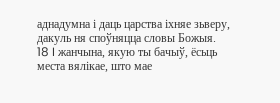аднадумна і даць царства іхняе зьверу, дакуль ня споўняцца словы Божыя.
18 I жанчына, якую ты бачыў, ёсьць места вялікае, што мае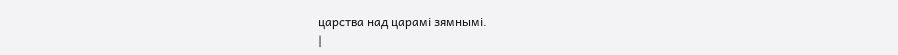царства над царамі зямнымі.
|